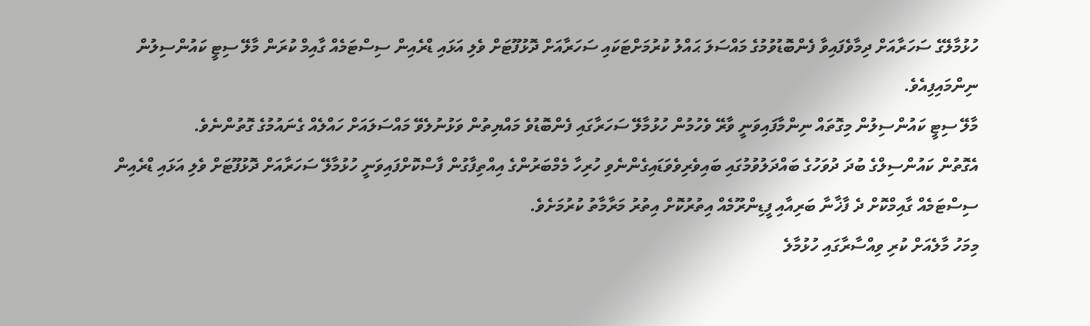ހުޅުމާލޭގެ ސަހަރާއަށް ދިމާވެފައިވާ ފެންބޮޑުވުމުގެ މައްސަލަ ޙައްލު ކުރުމަށްޓަކައި ސަހަރާއަށް ދޮޅުފޫޓަށް ވެލި އަޅައި ޑްރެއިން ސިސްޓަމެއް ގާއިމް ކުރަން މާލޭ ސިޓީ ކައުންސިލުން ނިންމައިފިއެވެ.
މާލޭ ސިޓީ ކައުންސިލުން މިގޮތައް ނިންމާފައިވަނީ ވާރޭ ވެހުމުން ހުޅުމާލޭ ސަހަރާގައި ފެންބޮޑުވެ މައްޔިތުން ވަޅުނުލެވޭ މައްސަލައަށް ހައްލެއް ގެނައުމުގެ ގޮތުންނެވެ.
އެގޮތުން ކައުންސިލްގެ ބުދަ ދުވަހުގެ ބައްދަލުވުމުގައި ބައިވެރިވެވަޑައިގެންނެވި ހުރިހާ މެމްބަރުންގެ އިއްތިފާގުން ފާސްކޮށްފައިވަނީ ހުޅުމާލޭ ސަހަރާއަށް ދޮޅުފޫޓަށް ވެލި އަޅައި ޑްރެއިން ސިސްޓަމެއް ގާއިމްކޮށް ދެ ފާޚާނާ ބަރިއާއި ފީޑިންރޫމެއް އިތުރުކޮށް އިތުރު މަރާމާތު ކުރުމަށެވެ.
މިމަހު މާލެއަށް ކުރި ވިއްސާރާގައި ހުޅުމާލެ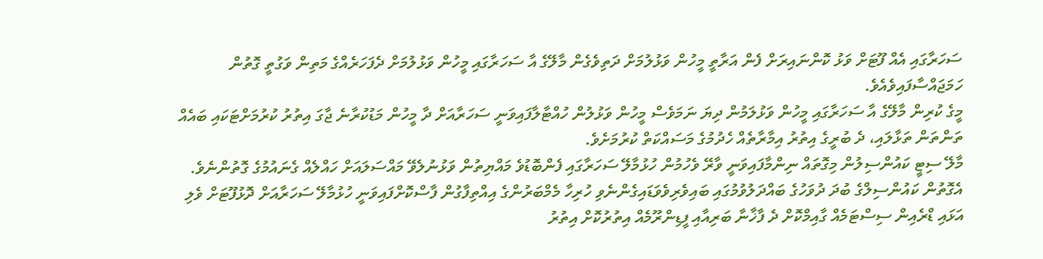ސަހަރާގައި އެއް ފޫޓަށް ވަޅު ކޮންނައިރަށް ފެން އަރާތީ މީހުން ވަޅުލުމަށް ދަތިވެގެން މާލޭގެ އާ ސަހަރާގައި މީހުން ވަޅުލުމަށް ދެފަހަރެއްގެ މަތިން ވަގުތީ ގޮތުން ހަމަޖައްސާފައިވެއެވެ.
މީގެ ކުރިން މާލޭގެ އާ ސަހަރާގައި މީހުން ވަޅުލަމުން ދިޔަ ނަމަވެސް މީހުން ވަޅުލުން ހުއްޓާލާފައިވަނީ ސަހަރާއަށް ދާ މީހުން މަޑުކުރާނެ ޖާގަ އިތުރު ކުރުމަށްޓަކައި ބައެއް ތަންތަން ތަޅާލައި، ދެ ބުރީގެ އިތުރު އިމާރާތެއް ހެދުމުގެ މަސައްކަތް ކުރުމަށެވެ.
މާލޭ ސިޓީ ކައުންސިލުން މިގޮތައް ނިންމާފައިވަނީ ވާރޭ ވެހުމުން ހުޅުމާލޭ ސަހަރާގައި ފެންބޮޑުވެ މައްޔިތުން ވަޅުނުލެވޭ މައްސަލައަށް ހައްލެއް ގެނައުމުގެ ގޮތުންނެވެ.
އެގޮތުން ކައުންސިލްގެ ބުދަ ދުވަހުގެ ބައްދަލުވުމުގައި ބައިވެރިވެވަޑައިގެންނެވި ހުރިހާ މެމްބަރުންގެ އިއްތިފާގުން ފާސްކޮށްފައިވަނީ ހުޅުމާލޭ ސަހަރާއަށް ދޮޅުފޫޓަށް ވެލި އަޅައި ޑްރެއިން ސިސްޓަމެއް ގާއިމްކޮށް ދެ ފާޚާނާ ބަރިއާއި ފީޑިންރޫމެއް އިތުރުކޮށް އިތުރު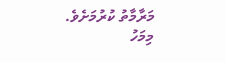މަރާމާތު ކުރުމަށެވެ.
މިމަހު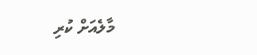މާލެއަށް ކުރި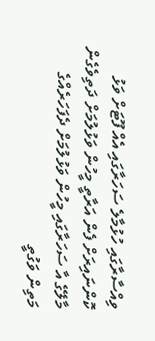ވިއްސާރާގައި ހުޅުމާލެ ސަހަރާގައި އެއް ފޫޓަށް ވަޅު ކޮންނައިރަށް ފެން އަރާތީ މީހުން ވަޅުލުމަށް ދަތިވެގެން މާލޭގެ އާ ސަހަރާގައި މީހުން ވަޅުލުމަށް ދެފަހަރެއްގެ މަތިން ވަގުތީ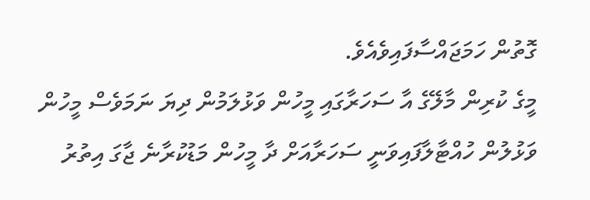ގޮތުން ހަމަޖައްސާފައިވެއެވެ.
މީގެ ކުރިން މާލޭގެ އާ ސަހަރާގައި މީހުން ވަޅުލަމުން ދިޔަ ނަމަވެސް މީހުން ވަޅުލުން ހުއްޓާލާފައިވަނީ ސަހަރާއަށް ދާ މީހުން މަޑުކުރާނެ ޖާގަ އިތުރު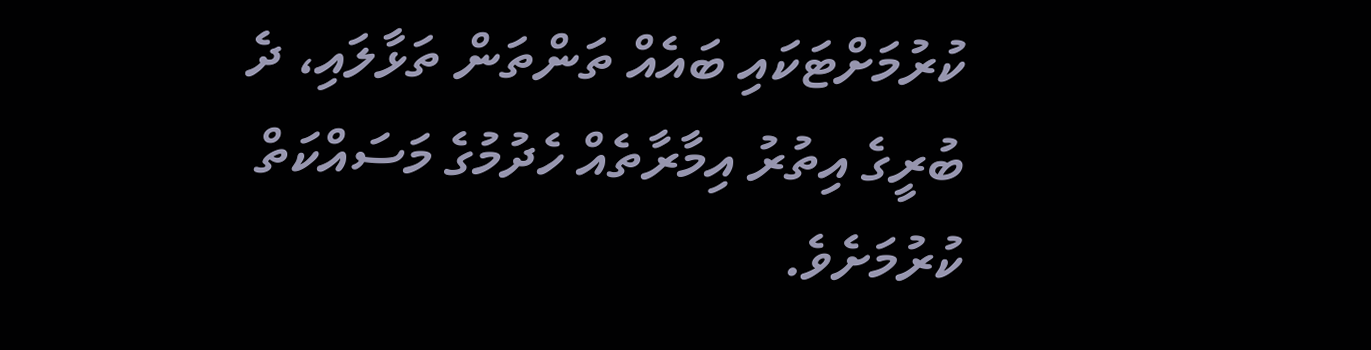ކުރުމަށްޓަކައި ބައެއް ތަންތަން ތަޅާލައި، ދެ ބުރީގެ އިތުރު އިމާރާތެއް ހެދުމުގެ މަސައްކަތް ކުރުމަށެވެ.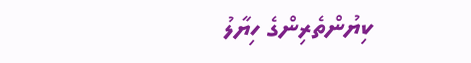ކިޔުންތެރިންގެ ހިޔާލު